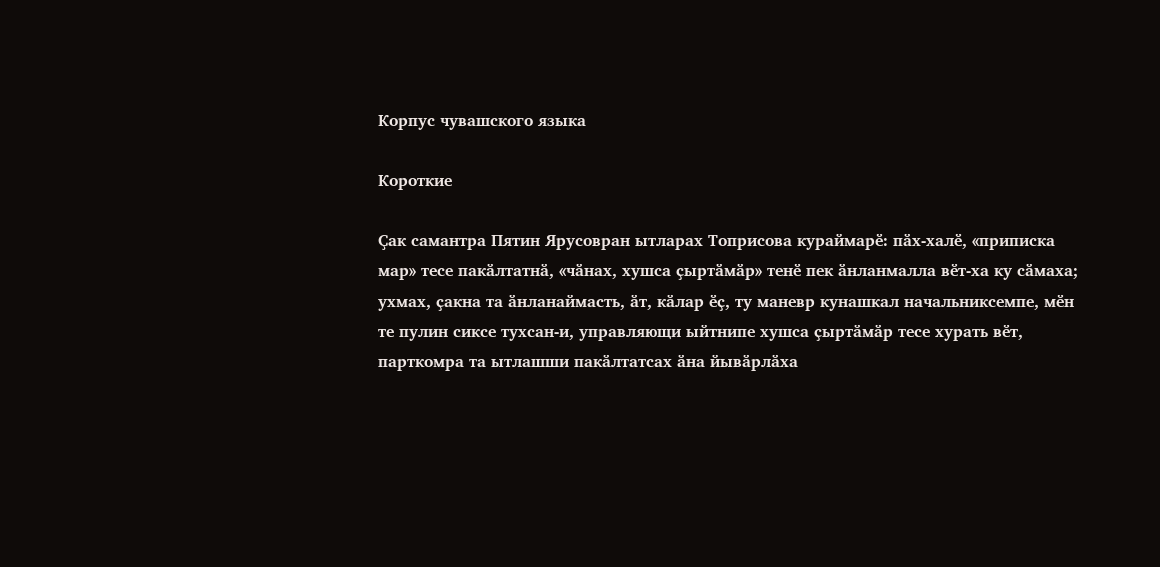Корпус чувашского языка

Короткие

Ҫак самантра Пятин Ярусовран ытларах Топрисова кураймарӗ: пӑх-халӗ, «приписка мар» тесе пакӑлтатнӑ, «чӑнах, хушса ҫыртӑмӑр» тенӗ пек ӑнланмалла вӗт-ха ку сӑмаха; ухмах, ҫакна та ӑнланаймасть, ӑт, кӑлар ӗҫ, ту маневр кунашкал начальниксемпе, мӗн те пулин сиксе тухсан-и, управляющи ыйтнипе хушса ҫыртӑмӑр тесе хурать вӗт, парткомра та ытлашши пакӑлтатсах ӑна йывӑрлӑха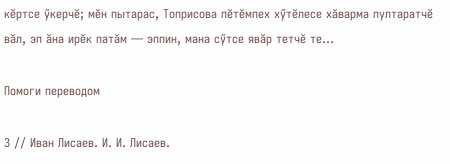кӗртсе ӳкерчӗ; мӗн пытарас, Топрисова пӗтӗмпех хӳтӗлесе хӑварма пултаратчӗ вӑл, эп ӑна ирӗк патӑм — эппин, мана сӳтсе явӑр тетчӗ те…

Помоги переводом

3 // Иван Лисаев. И. И. Лисаев.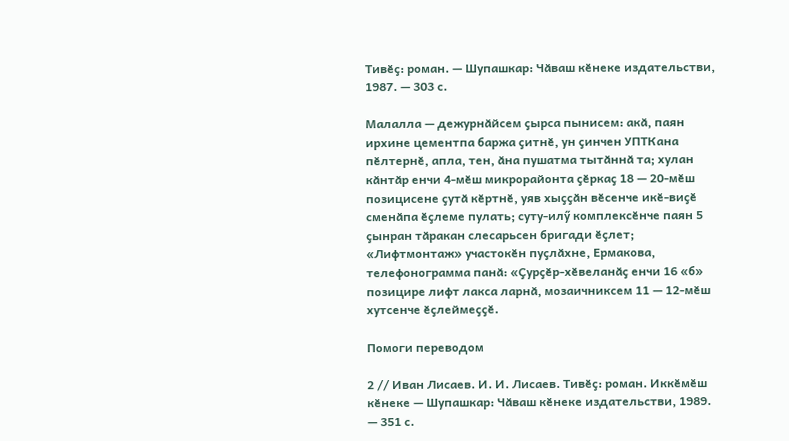Тивӗҫ: роман. — Шупашкар: Чӑваш кӗнеке издательстви, 1987. — 303 с.

Малалла — дежурнӑйсем ҫырса пынисем: акӑ, паян ирхине цементпа баржа ҫитнӗ, ун ҫинчен УПТКана пӗлтернӗ, апла, тен, ӑна пушатма тытӑннӑ та; хулан кӑнтӑр енчи 4-мӗш микрорайонта ҫӗркаҫ 18 — 20-мӗш позицисене ҫутӑ кӗртнӗ, уяв хыҫҫӑн вӗсенче икӗ-виҫӗ сменӑпа ӗҫлеме пулать; суту-илӳ комплексӗнче паян 5 ҫынран тӑракан слесарьсен бригади ӗҫлет; «Лифтмонтаж» участокӗн пуҫлӑхне, Ермакова, телефонограмма панӑ: «Ҫурҫӗр-хӗвеланӑҫ енчи 16 «б» позицире лифт лакса ларнӑ, мозаичниксем 11 — 12-мӗш хутсенче ӗҫлеймеҫҫӗ.

Помоги переводом

2 // Иван Лисаев. И. И. Лисаев. Тивӗҫ: роман. Иккӗмӗш кӗнеке — Шупашкар: Чӑваш кӗнеке издательстви, 1989. — 351 с.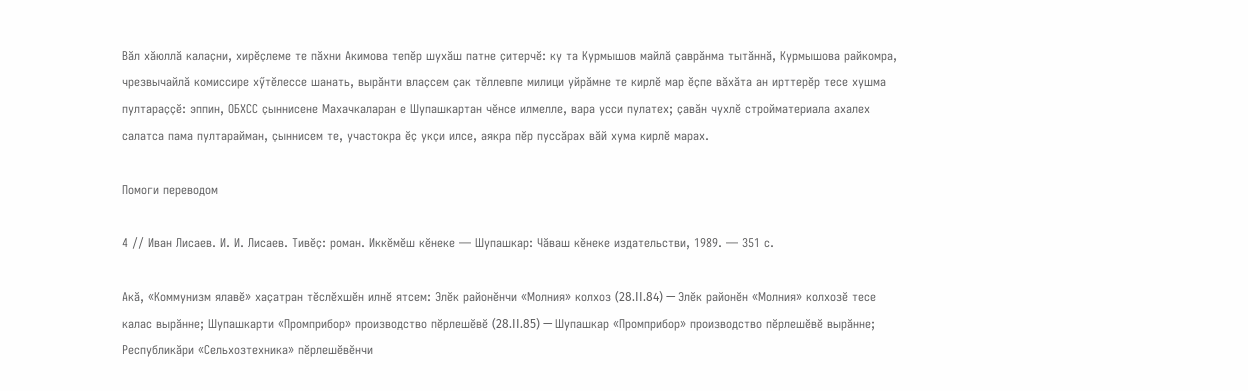Вӑл хӑюллӑ калаҫни, хирӗҫлеме те пӑхни Акимова тепӗр шухӑш патне ҫитерчӗ: ку та Курмышов майлӑ ҫаврӑнма тытӑннӑ, Курмышова райкомра, чрезвычайлӑ комиссире хӳтӗлессе шанать, вырӑнти влаҫсем ҫак тӗллевпе милици уйрӑмне те кирлӗ мар ӗҫпе вӑхӑта ан ирттерӗр тесе хушма пултараҫҫӗ: эппин, ОБХСС ҫыннисене Махачкаларан е Шупашкартан чӗнсе илмелле, вара усси пулатех; ҫавӑн чухлӗ стройматериала ахалех салатса пама пултарайман, ҫыннисем те, участокра ӗҫ укҫи илсе, аякра пӗр пуссӑрах вӑй хума кирлӗ марах.

Помоги переводом

4 // Иван Лисаев. И. И. Лисаев. Тивӗҫ: роман. Иккӗмӗш кӗнеке — Шупашкар: Чӑваш кӗнеке издательстви, 1989. — 351 с.

Акӑ, «Коммунизм ялавӗ» хаҫатран тӗслӗхшӗн илнӗ ятсем: Элӗк районӗнчи «Молния» колхоз (28.II.84) — Элӗк районӗн «Молния» колхозӗ тесе калас вырӑнне; Шупашкарти «Промприбор» производство пӗрлешӗвӗ (28.II.85) — Шупашкар «Промприбор» производство пӗрлешӗвӗ вырӑнне; Республикӑри «Сельхозтехника» пӗрлешӗвӗнчи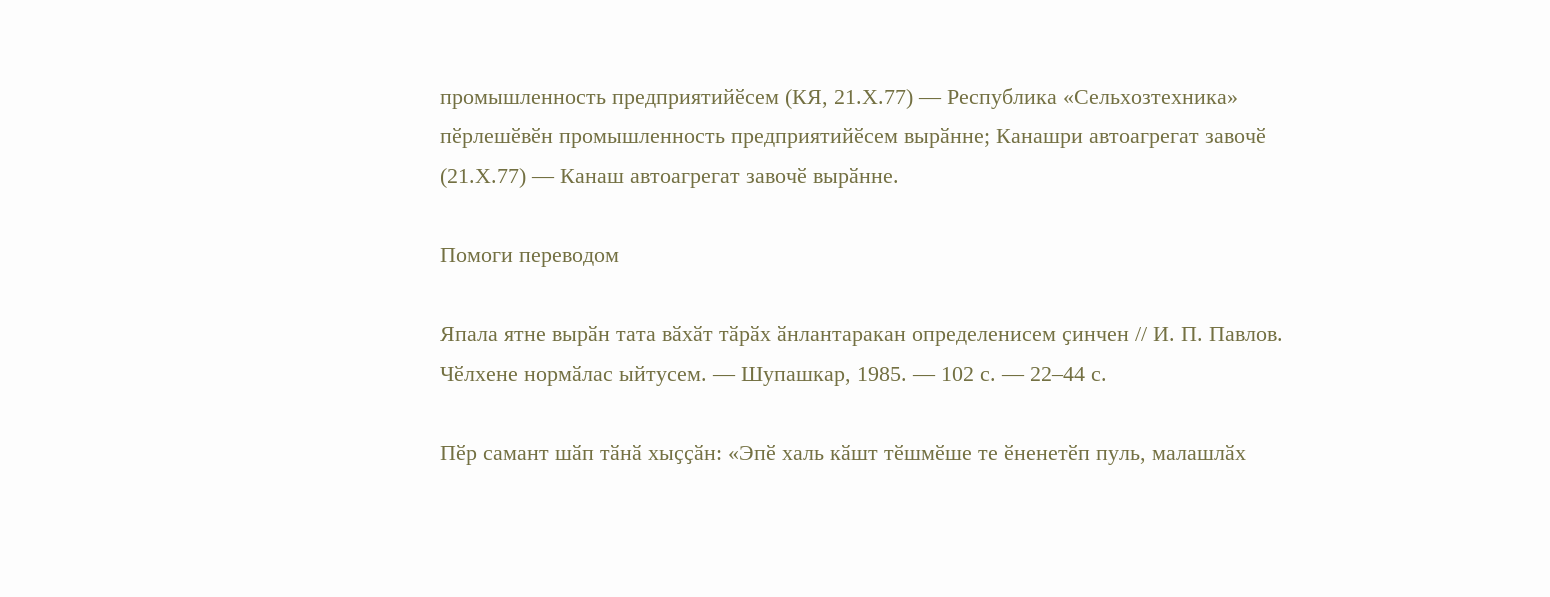промышленность предприятийӗсем (КЯ, 21.Х.77) — Республика «Сельхозтехника» пӗрлешӗвӗн промышленность предприятийӗсем вырӑнне; Канашри автоагрегат завочӗ (21.Х.77) — Канаш автоагрегат завочӗ вырӑнне.

Помоги переводом

Япала ятне вырӑн тата вӑхӑт тӑрӑх ӑнлантаракан определенисем ҫинчен // И. П. Павлов. Чӗлхене нормӑлас ыйтусем. — Шупашкар, 1985. — 102 с. — 22–44 с.

Пӗр самант шӑп тӑнӑ хыҫҫӑн: «Эпӗ халь кӑшт тӗшмӗше те ӗненетӗп пуль, малашлӑх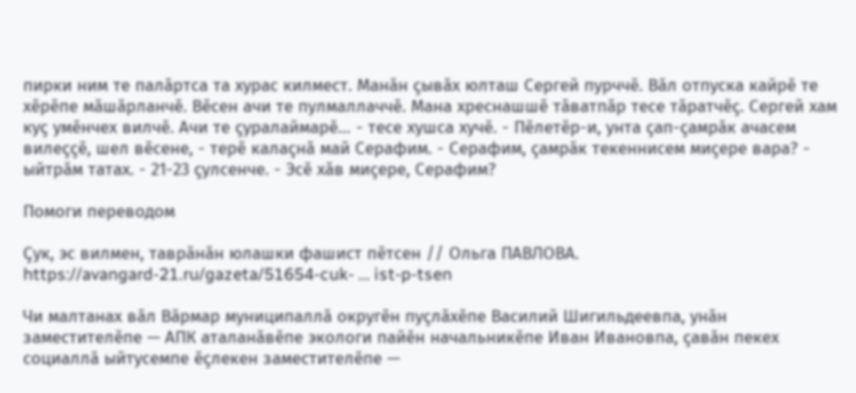пирки ним те палӑртса та хурас килмест. Манӑн ҫывӑх юлташ Сергей пурччӗ. Вӑл отпуска кайрӗ те хӗрӗпе мӑшӑрланчӗ. Вӗсен ачи те пулмаллаччӗ. Мана хреснашшӗ тӑватпӑр тесе тӑратчӗҫ. Сергей хам куҫ умӗнчех вилчӗ. Ачи те ҫуралаймарӗ… - тесе хушса хучӗ. - Пӗлетӗр-и, унта ҫап-ҫамрӑк ачасем вилеҫҫӗ, шел вӗсене, - терӗ калаҫнӑ май Серафим. - Серафим, ҫамрӑк текеннисем миҫере вара? - ыйтрӑм татах. - 21-23 ҫулсенче. - Эсӗ хӑв миҫере, Серафим?

Помоги переводом

Ҫук, эс вилмен, таврӑнӑн юлашки фашист пӗтсен // Ольга ПАВЛОВА. https://avangard-21.ru/gazeta/51654-cuk- ... ist-p-tsen

Чи малтанах вӑл Вӑрмар муниципаллӑ округӗн пуҫлӑхӗпе Василий Шигильдеевпа, унӑн заместителӗпе — АПК аталанӑвӗпе экологи пайӗн начальникӗпе Иван Ивановпа, ҫавӑн пекех социаллӑ ыйтусемпе ӗҫлекен заместителӗпе —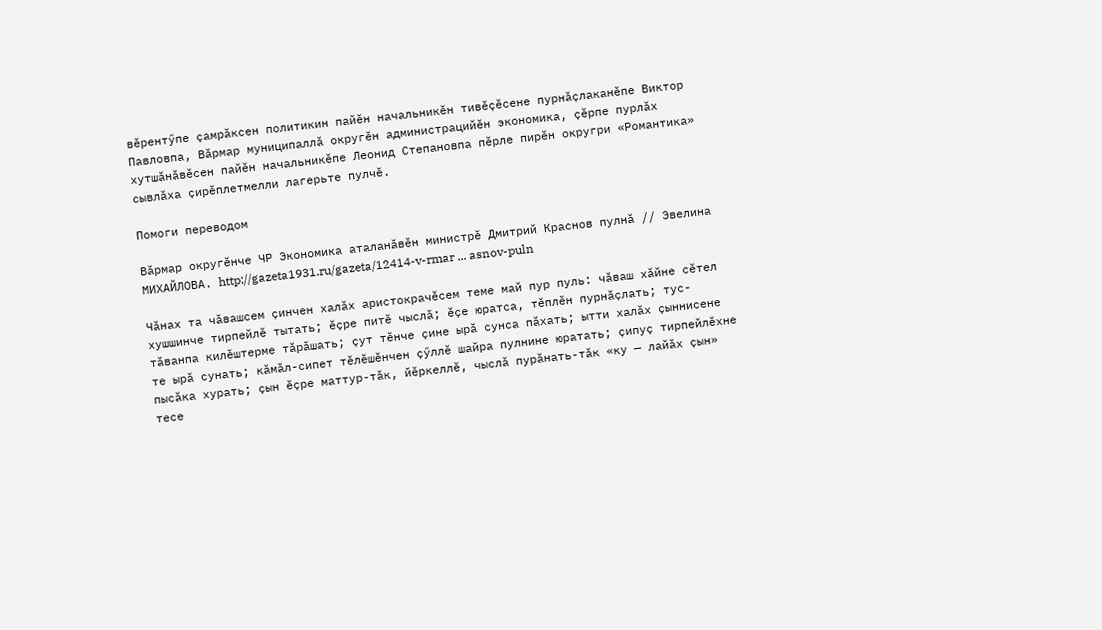вӗрентӳпе ҫамрӑксен политикин пайӗн начальникӗн тивӗҫӗсене пурнӑҫлаканӗпе Виктор Павловпа, Вӑрмар муниципаллӑ округӗн администрацийӗн экономика, ҫӗрпе пурлӑх хутшӑнӑвӗсен пайӗн начальникӗпе Леонид Степановпа пӗрле пирӗн округри «Романтика» сывлӑха ҫирӗплетмелли лагерьте пулчӗ.

Помоги переводом

Вӑрмар округӗнче ЧР Экономика аталанӑвӗн министрӗ Дмитрий Краснов пулнӑ // Эвелина МИХАЙЛОВА. http://gazeta1931.ru/gazeta/12414-v-rmar ... asnov-puln

Чӑнах та чӑвашсем ҫинчен халӑх аристокрачӗсем теме май пур пуль: чӑваш хӑйне сӗтел хушшинче тирпейлӗ тытать; ӗҫре питӗ чыслӑ; ӗҫе юратса, тӗплӗн пурнӑҫлать; тус-тӑванпа килӗштерме тӑрӑшать; ҫут тӗнче ҫине ырӑ сунса пӑхать; ытти халӑх ҫыннисене те ырӑ сунать; кӑмӑл-сипет тӗлӗшӗнчен ҫӳллӗ шайра пулнине юратать; ҫипуҫ тирпейлӗхне пысӑка хурать; ҫын ӗҫре маттур-тӑк, йӗркеллӗ, чыслӑ пурӑнать-тӑк «ку — лайӑх ҫын» тесе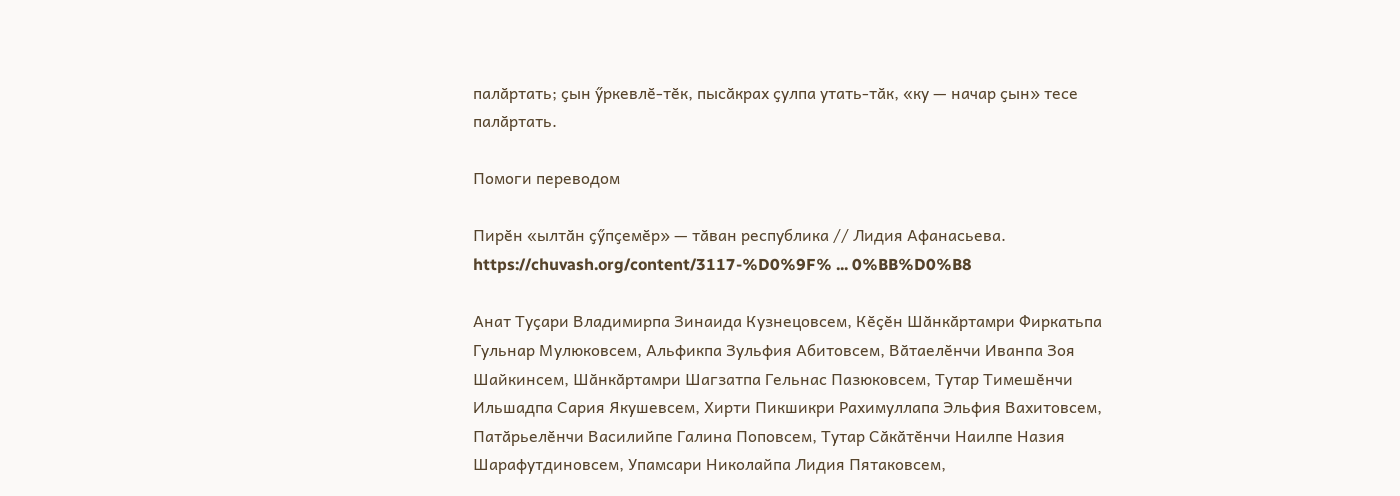палӑртать; ҫын ӳркевлӗ-тӗк, пысӑкрах ҫулпа утать-тӑк, «ку — начар ҫын» тесе палӑртать.

Помоги переводом

Пирӗн «ылтӑн ҫӳпҫемӗр» — тӑван республика // Лидия Афанасьева. https://chuvash.org/content/3117-%D0%9F% ... 0%BB%D0%B8

Анат Туҫари Владимирпа Зинаида Кузнецовсем, Кӗҫӗн Шӑнкӑртамри Фиркатьпа Гульнар Мулюковсем, Альфикпа Зульфия Абитовсем, Вӑтаелӗнчи Иванпа Зоя Шайкинсем, Шӑнкӑртамри Шагзатпа Гельнас Пазюковсем, Тутар Тимешӗнчи Ильшадпа Сария Якушевсем, Хирти Пикшикри Рахимуллапа Эльфия Вахитовсем, Патӑрьелӗнчи Василийпе Галина Поповсем, Тутар Сӑкӑтӗнчи Наилпе Назия Шарафутдиновсем, Упамсари Николайпа Лидия Пятаковсем,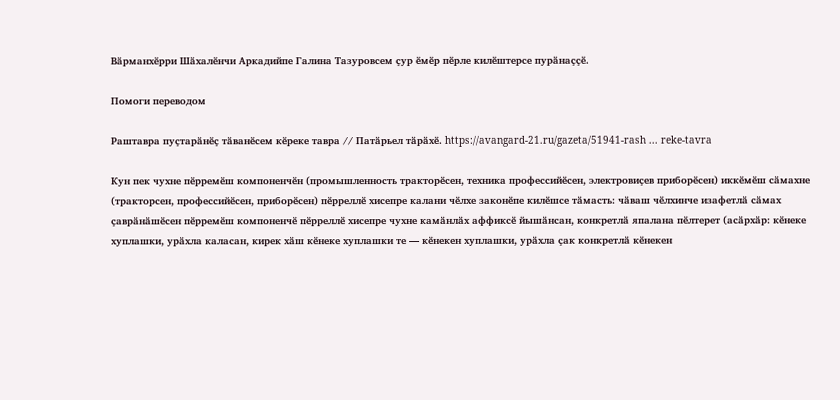Вӑрманхӗрри Шӑхалӗнчи Аркадийпе Галина Тазуровсем ҫур ӗмӗр пӗрле килӗштерсе пурӑнаҫҫӗ.

Помоги переводом

Раштавра пуҫтарӑнӗҫ тӑванӗсем кӗреке тавра // Патӑрьел тӑрӑхӗ. https://avangard-21.ru/gazeta/51941-rash ... reke-tavra

Кун пек чухне пӗрремӗш компоненчӗн (промышленность тракторӗсен, техника профессийӗсен, электровиҫев приборӗсен) иккӗмӗш сӑмахне (тракторсен, профессийӗсен, приборӗсен) пӗрреллӗ хисепре калани чӗлхе законӗпе килӗшсе тӑмасть: чӑваш чӗлхинче изафетлӑ сӑмах ҫаврӑнӑшӗсен пӗрремӗш компоненчӗ пӗрреллӗ хисепре чухне камӑнлӑх аффиксӗ йышӑнсан, конкретлӑ япалана пӗлтерет (асӑрхӑр: кӗнеке хуплашки, урӑхла каласан, кирек хӑш кӗнеке хуплашки те — кӗнекен хуплашки, урӑхла ҫак конкретлӑ кӗнекен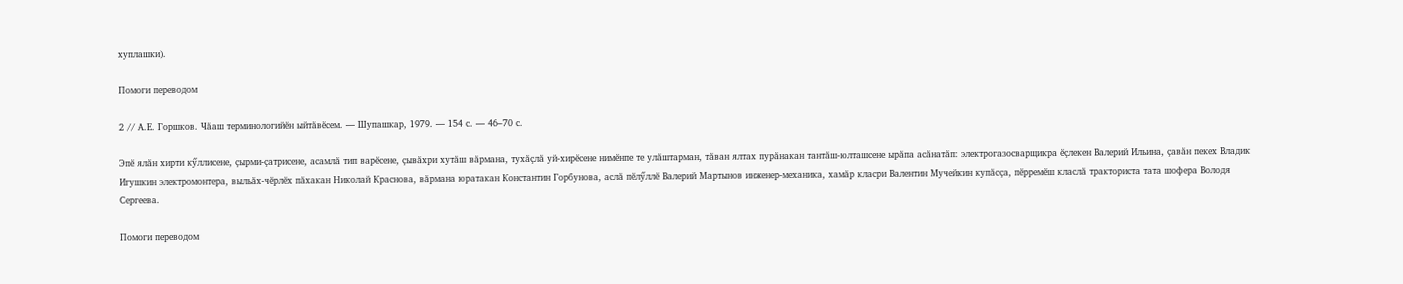хуплашки).

Помоги переводом

2 // А.Е. Горшков. Чӑаш терминологийӗн ыйтӑвӗсем. — Шупашкар, 1979. — 154 с. — 46–70 с.

Эпӗ ялӑн хирти кӳллисене, ҫырми-ҫатрисене, асамлӑ тип варӗсене, ҫывӑхри хутӑш вӑрмана, тухӑҫлӑ уй-хирӗсене нимӗнпе те улӑштарман, тӑван ялтах пурӑнакан тантӑш-юлташсене ырӑпа асӑнатӑп: электрогазосварщикра ӗҫлекен Валерий Ильина, ҫавӑн пекех Владик Игушкин электромонтера, выльӑх-чӗрлӗх пӑхакан Николай Краснова, вӑрмана юратакан Константин Горбунова, аслӑ пӗлӳллӗ Валерий Мартынов инженер-механика, хамӑр класри Валентин Мучейкин купӑсҫа, пӗрремӗш класлӑ тракториста тата шофера Володя Сергеева.

Помоги переводом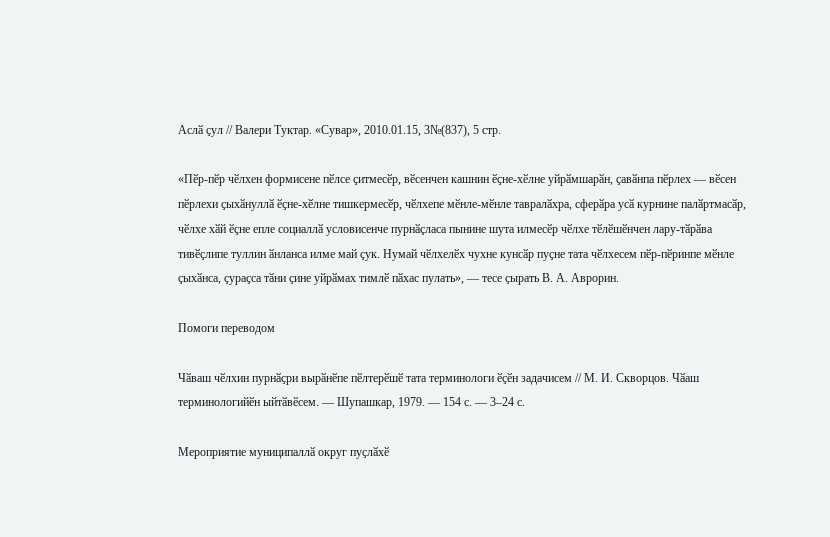Аслӑ ҫул // Валери Туктар. «Сувар», 2010.01.15, 3№(837), 5 стр.

«Пӗр-пӗр чӗлхен формисене пӗлсе ҫитмесӗр, вӗсенчен кашнин ӗҫне-хӗлне уйрӑмшарӑн, ҫавӑнпа пӗрлех — вӗсен пӗрлехи ҫыхӑнуллӑ ӗҫне-хӗлне тишкермесӗр, чӗлхепе мӗнле-мӗнле тавралӑхра, сферӑра усӑ курнине палӑртмасӑр, чӗлхе хӑй ӗҫне епле социаллӑ условисенче пурнӑҫласа пынине шута илмесӗр чӗлхе тӗлӗшӗнчен лару-тӑрӑва тивӗҫлипе туллин ӑнланса илме май ҫук. Нумай чӗлхелӗх чухне кунсӑр пуҫне тата чӗлхесем пӗр-пӗринпе мӗнле ҫыхӑнса, ҫураҫса тӑни ҫине уйрӑмах тимлӗ пӑхас пулать», — тесе ҫырать В. А. Аврорин.

Помоги переводом

Чӑваш чӗлхин пурнӑҫри вырӑнӗпе пӗлтерӗшӗ тата терминологи ӗҫӗн задачисем // М. И. Скворцов. Чӑаш терминологийӗн ыйтӑвӗсем. — Шупашкар, 1979. — 154 с. — 3–24 с.

Мероприятие муниципаллӑ округ пуҫлӑхӗ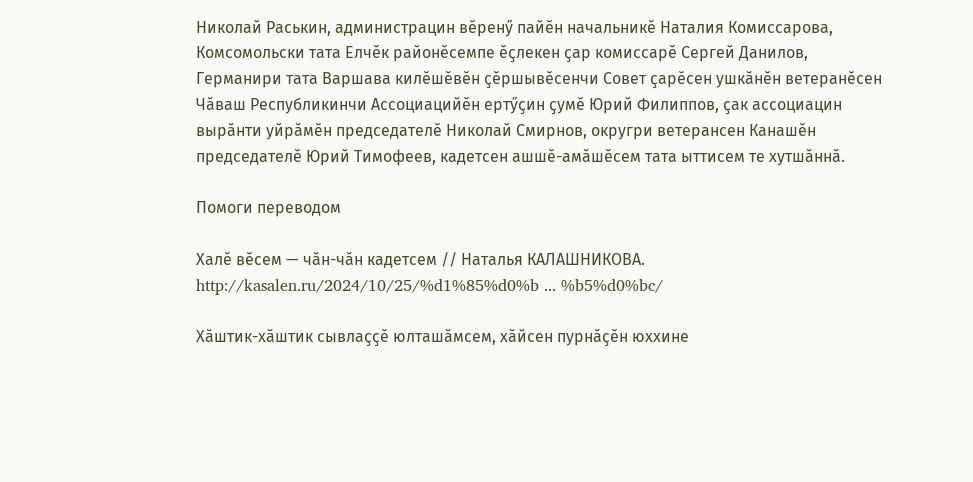Николай Раськин, администрацин вӗренӳ пайӗн начальникӗ Наталия Комиссарова, Комсомольски тата Елчӗк районӗсемпе ӗҫлекен ҫар комиссарӗ Сергей Данилов, Германири тата Варшава килӗшӗвӗн ҫӗршывӗсенчи Совет ҫарӗсен ушкӑнӗн ветеранӗсен Чӑваш Республикинчи Ассоциацийӗн ертӳҫин ҫумӗ Юрий Филиппов, ҫак ассоциацин вырӑнти уйрӑмӗн председателӗ Николай Смирнов, округри ветерансен Канашӗн председателӗ Юрий Тимофеев, кадетсен ашшӗ-амӑшӗсем тата ыттисем те хутшӑннӑ.

Помоги переводом

Халӗ вӗсем — чӑн-чӑн кадетсем // Наталья КАЛАШНИКОВА. http://kasalen.ru/2024/10/25/%d1%85%d0%b ... %b5%d0%bc/

Хӑштик-хӑштик сывлаҫҫӗ юлташӑмсем, хӑйсен пурнӑҫӗн юххине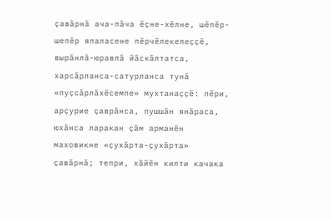ҫавӑрнӑ ача-пӑча ӗҫне-хӗлне, шӗпӗр-шепӗр япаласене пӗрчӗлекелеҫҫӗ, вырӑнлӑ-юравлӑ йӑскӑлтатса, харсӑрланса-сатурланса тунӑ «пуҫсӑрлӑхӗсемпе» мухтанаҫҫӗ: пӗри, арҫурие ҫаврӑнса, пушшӑн янӑраса, юхӑнса ларакан ҫӑм арманӗн маховикне «ҫухӑрта-ҫухӑрта» ҫавӑрнӑ; тепри, хӑйӗн килти качака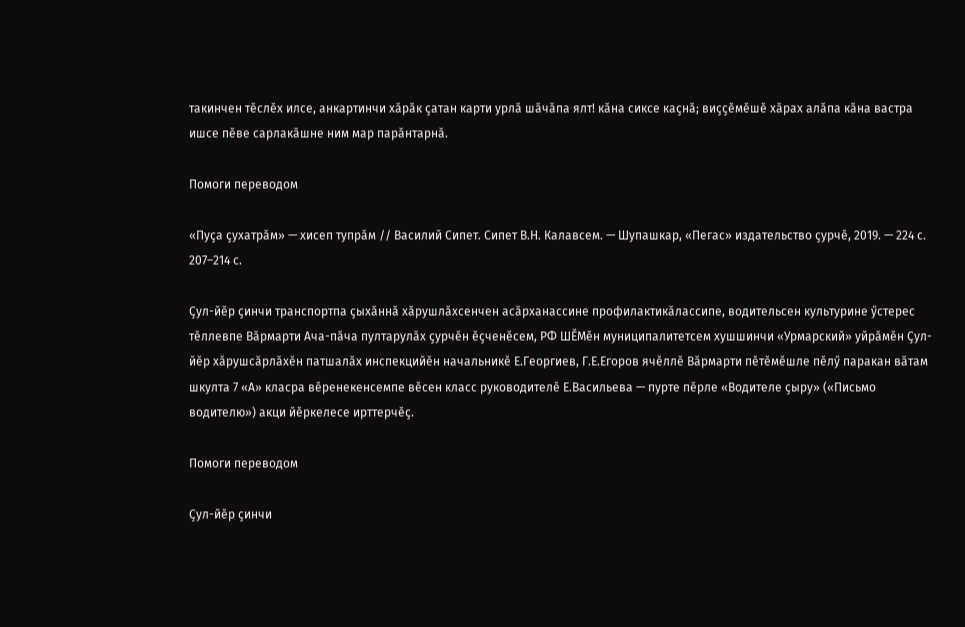такинчен тӗслӗх илсе, анкартинчи хӑрӑк ҫатан карти урлӑ шӑчӑпа ялт! кӑна сиксе каҫнӑ; виҫҫӗмӗшӗ хӑрах алӑпа кӑна вастра ишсе пӗве сарлакӑшне ним мар парӑнтарнӑ.

Помоги переводом

«Пуҫа ҫухатрӑм» — хисеп тупрӑм // Василий Сипет. Сипет В.Н. Калавсем. — Шупашкар, «Пегас» издательство ҫурчӗ, 2019. — 224 с. 207–214 с.

Ҫул-йӗр ҫинчи транспортпа ҫыхӑннӑ хӑрушлӑхсенчен асӑрханассине профилактикӑлассипе, водительсен культурине ӳстерес тӗллевпе Вӑрмарти Ача-пӑча пултарулӑх ҫурчӗн ӗҫченӗсем, РФ ШӖМӗн муниципалитетсем хушшинчи «Урмарский» уйрӑмӗн Ҫул-йӗр хӑрушсӑрлӑхӗн патшалӑх инспекцийӗн начальникӗ Е.Георгиев, Г.Е.Егоров ячӗллӗ Вӑрмарти пӗтӗмӗшле пӗлӳ паракан вӑтам шкулта 7 «А» класра вӗренекенсемпе вӗсен класс руководителӗ Е.Васильева — пурте пӗрле «Водителе ҫыру» («Письмо водителю») акци йӗркелесе ирттерчӗҫ.

Помоги переводом

Ҫул-йӗр ҫинчи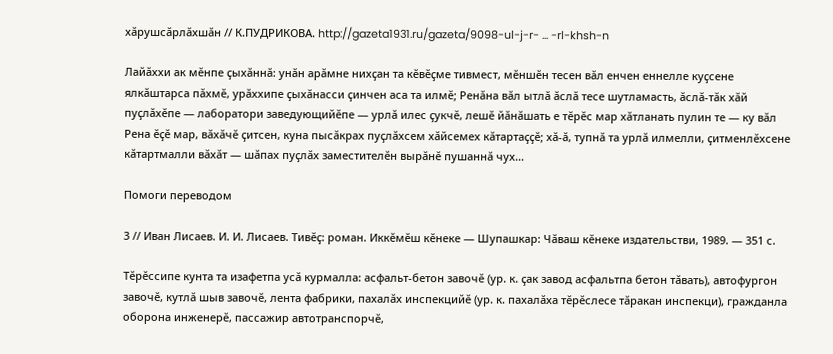хӑрушсӑрлӑхшӑн // К.ПУДРИКОВА. http://gazeta1931.ru/gazeta/9098-ul-j-r- ... -rl-khsh-n

Лайӑххи ак мӗнпе ҫыхӑннӑ: унӑн арӑмне нихҫан та кӗвӗҫме тивмест, мӗншӗн тесен вӑл енчен еннелле куҫсене ялкӑштарса пӑхмӗ, урӑххипе ҫыхӑнасси ҫинчен аса та илмӗ; Ренӑна вӑл ытлӑ ӑслӑ тесе шутламасть, ӑслӑ-тӑк хӑй пуҫлӑхӗпе — лаборатори заведующийӗпе — урлӑ илес ҫукчӗ, лешӗ йӑнӑшать е тӗрӗс мар хӑтланать пулин те — ку вӑл Рена ӗҫӗ мар, вӑхӑчӗ ҫитсен, куна пысӑкрах пуҫлӑхсем хӑйсемех кӑтартаҫҫӗ; хӑ-ӑ, тупнӑ та урлӑ илмелли, ҫитменлӗхсене кӑтартмалли вӑхӑт — шӑпах пуҫлӑх заместителӗн вырӑнӗ пушаннӑ чух…

Помоги переводом

3 // Иван Лисаев. И. И. Лисаев. Тивӗҫ: роман. Иккӗмӗш кӗнеке — Шупашкар: Чӑваш кӗнеке издательстви, 1989. — 351 с.

Тӗрӗссипе кунта та изафетпа усӑ курмалла: асфальт-бетон завочӗ (ур. к. ҫак завод асфальтпа бетон тӑвать), автофургон завочӗ, кутлӑ шыв завочӗ, лента фабрики, пахалӑх инспекцийӗ (ур. к. пахалӑха тӗрӗслесе тӑракан инспекци), гражданла оборона инженерӗ, пассажир автотранспорчӗ,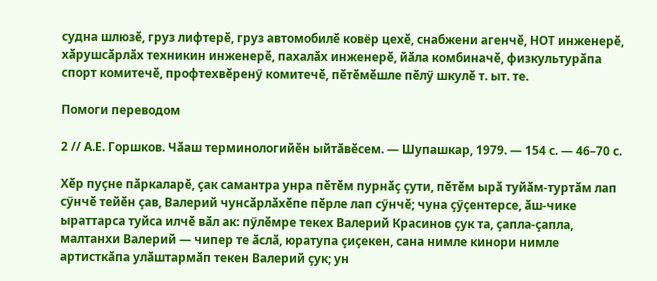судна шлюзӗ, груз лифтерӗ, груз автомобилӗ ковёр цехӗ, снабжени агенчӗ, НОТ инженерӗ, хӑрушсӑрлӑх техникин инженерӗ, пахалӑх инженерӗ, йӑла комбиначӗ, физкультурӑпа спорт комитечӗ, профтехвӗренӳ комитечӗ, пӗтӗмӗшле пӗлӳ шкулӗ т. ыт. те.

Помоги переводом

2 // А.Е. Горшков. Чӑаш терминологийӗн ыйтӑвӗсем. — Шупашкар, 1979. — 154 с. — 46–70 с.

Хӗр пуҫне пӑркаларӗ, ҫак самантра унра пӗтӗм пурнӑҫ ҫути, пӗтӗм ырӑ туйӑм-туртӑм лап сӳнчӗ тейӗн ҫав, Валерий чунсӑрлӑхӗпе пӗрле лап сӳнчӗ; чуна ҫӳҫентерсе, ӑш-чике ыраттарса туйса илчӗ вӑл ак: пӳлӗмре текех Валерий Красинов ҫук та, ҫапла-ҫапла, малтанхи Валерий — чипер те ӑслӑ, юратупа ҫиҫекен, сана нимле кинори нимле артисткӑпа улӑштармӑп текен Валерий ҫук; ун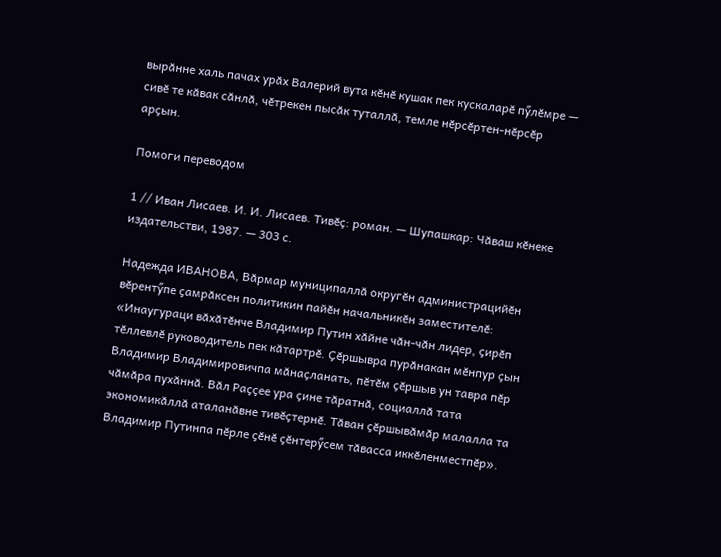вырӑнне халь пачах урӑх Валерий вута кӗнӗ кушак пек кускаларӗ пӳлӗмре — сивӗ те кӑвак сӑнлӑ, чӗтрекен пысӑк туталлӑ, темле нӗрсӗртен-нӗрсӗр арҫын.

Помоги переводом

1 // Иван Лисаев. И. И. Лисаев. Тивӗҫ: роман. — Шупашкар: Чӑваш кӗнеке издательстви, 1987. — 303 с.

Надежда ИВАНОВА, Вӑрмар муниципаллӑ округӗн администрацийӗн вӗрентӳпе ҫамрӑксен политикин пайӗн начальникӗн заместителӗ: «Инаугураци вӑхӑтӗнче Владимир Путин хӑйне чӑн-чӑн лидер, ҫирӗп тӗллевлӗ руководитель пек кӑтартрӗ. Ҫӗршывра пурӑнакан мӗнпур ҫын Владимир Владимировичпа мӑнаҫланать, пӗтӗм ҫӗршыв ун тавра пӗр чӑмӑра пухӑннӑ. Вӑл Раҫҫее ура ҫине тӑратнӑ, социаллӑ тата экономикӑллӑ аталанӑвне тивӗҫтернӗ. Тӑван ҫӗршывӑмӑр малалла та Владимир Путинпа пӗрле ҫӗнӗ ҫӗнтерӳсем тӑвасса иккӗленместпӗр».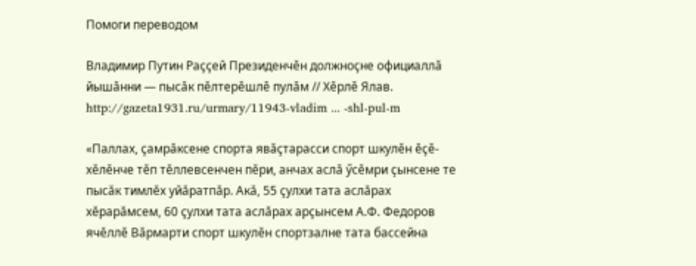Помоги переводом

Владимир Путин Раҫҫей Президенчӗн должноҫне официаллӑ йышӑнни — пысӑк пӗлтерӗшлӗ пулӑм // Хӗрлӗ Ялав. http://gazeta1931.ru/urmary/11943-vladim ... -shl-pul-m

«Паллах, ҫамрӑксене спорта явӑҫтарасси спорт шкулӗн ӗҫӗ-хӗлӗнче тӗп тӗллевсенчен пӗри, анчах аслӑ ӳсӗмри ҫынсене те пысӑк тимлӗх уйӑратпӑр. Акӑ, 55 ҫулхи тата аслӑрах хӗрарӑмсем, 60 ҫулхи тата аслӑрах арҫынсем А.Ф. Федоров ячӗллӗ Вӑрмарти спорт шкулӗн спортзалне тата бассейна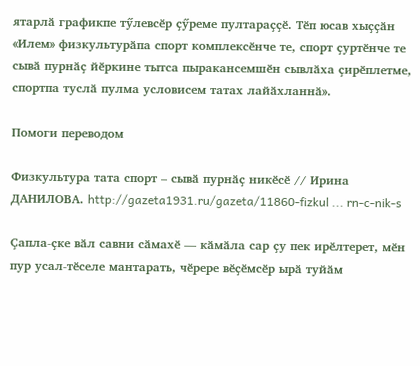ятарлӑ графикпе тӳлевсӗр ҫӳреме пултараҫҫӗ. Тӗп юсав хыҫҫӑн «Илем» физкультурӑпа спорт комплексӗнче те, спорт ҫуртӗнче те сывӑ пурнӑҫ йӗркине тытса пыракансемшӗн сывлӑха ҫирӗплетме, спортпа туслӑ пулма условисем татах лайӑхланнӑ».

Помоги переводом

Физкультура тата спорт – сывӑ пурнӑҫ никӗсӗ // Ирина ДАНИЛОВА. http://gazeta1931.ru/gazeta/11860-fizkul ... rn-c-nik-s

Ҫапла-ҫке вӑл савни сӑмахӗ — кӑмӑла сар ҫу пек ирӗлтерет, мӗн пур усал-тӗселе мантарать, чӗрере вӗҫӗмсӗр ырӑ туйӑм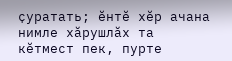ҫуратать; ӗнтӗ хӗр ачана нимле хӑрушлӑх та кӗтмест пек, пурте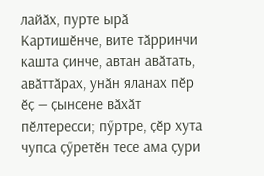лайӑх, пурте ырӑ Картишӗнче, вите тӑрринчи кашта ҫинче, автан авӑтать, авӑттӑрах, унӑн яланах пӗр ӗҫ — ҫынсене вӑхӑт пӗлтересси; пӳртре, ҫӗр хута чупса ҫӳретӗн тесе ама ҫури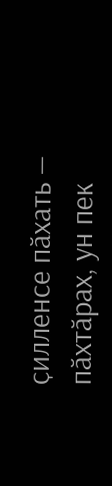ҫилленсе пӑхать — пӑхтӑрах, ун пек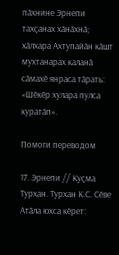пӑхнине Эрнепи тахҫанах хӑнӑхнӑ; хӑлхара Ахтупайӑн кӑшт мухтанарах каланӑ сӑмахӗ янраса тӑрать: «Шӗкӗр хулара пулса куратӑп».

Помоги переводом

17. Эрнепи // Куҫма Турхан. Турхан К.С. Сӗве Атӑла юхса кӗрет: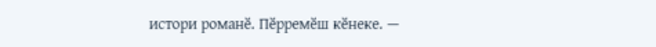истори романӗ. Пӗрремӗш кӗнеке. —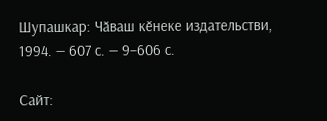Шупашкар: Чӑваш кӗнеке издательстви, 1994. — 607 с. — 9–606 с.

Сайт: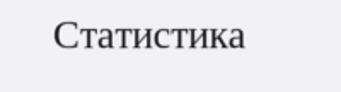Статистика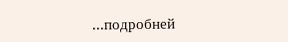...подробней